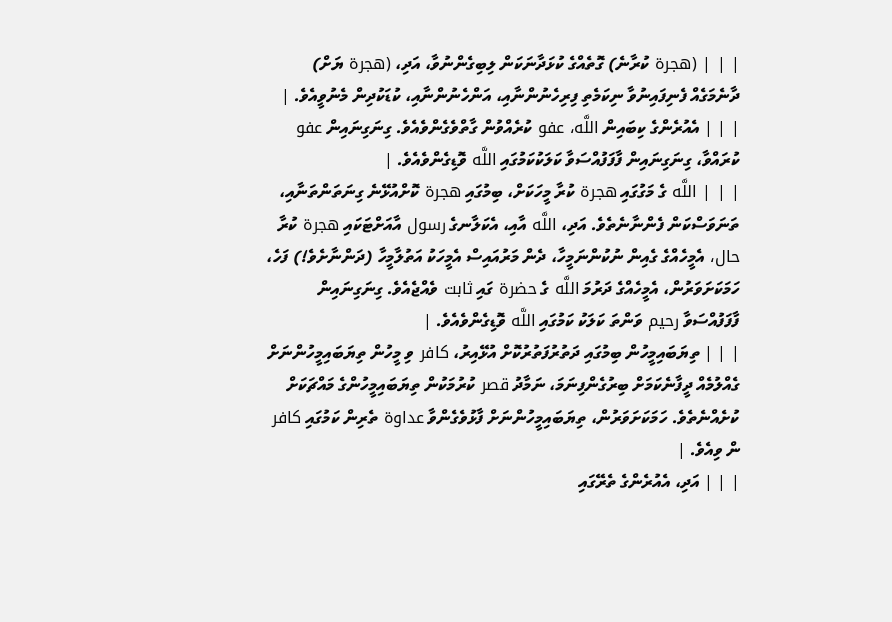| | | (هجرة ކުރާނެ) ގޮތެއްގެ ކުޅަދާނަކަން ލިބިގެންނުވާ، އަދި، (هجرة ޔަށް) ދާނެމަގެއް ފެނިފައިނުވާ ނިކަމެތި ފިރިހެނުންނާއި، އަންހެނުންނާއި، ކުޑަކުދިން މެނުވީއެވެ. |
| | | އެއުރެންގެ ކިބައިން اللَّه، عفو ކުރެއްވުން ގާތްވެގެންވެއެވެ. ގިނަގިނައިން عفو ކުރައްވާ، ގިނަގިނައިން ފާފަފުއްސަވާ ކަލަކުކަމުގައި اللَّه ވޮޑިގެންވެއެވެ. |
| | | اللَّه ގެ މަގުގައި هجرة ކުރާ މީހަކަށް، ބިމުގައި هجرة ކޮށްއުޅޭނެ ގިނަތަންތަނާއި، ތަނަވަސްކަން ފެންނާނެތެވެ. އަދި، اللَّه އާއި، އެކަލާނގެ رسول އާއަށްޓަކައި هجرة ކުރާ حال، އެމީހެއްގެ ގެއިން ނުކުންނަމީހާ، ދެން މަރުއައިސް އެމީހަކު އަތުލާމީހާ (ދަންނާށެވެ!) ފަހެ، ހަމަކަށަވަރުން، އެމީހެއްގެ ދަރުމަ اللَّه ގެ حضرة ގައި ثابت ވެއްޖެއެވެ. ގިނަގިނައިން ފާފަފުއްސަވާ رحيم ވަންތަ ކަލަކު ކަމުގައި اللَّه ވޮޑިގެންވެއެވެ. |
| | | ތިޔަބައިމީހުން ބިމުގައި ދަތުރުފަތުރުކޮށް އުޅޭއިރު، كافر ވި މީހުން ތިޔަބައިމީހުންނަށް ގެއްލުމެއް ދީފާނެކަމަށް ބިރުގެންފިނަމަ، ނަމާދު قصر ކުރުމަކުން ތިޔަބައިމީހުންގެ މައްޗަކަށް ކުށެއްނެތެވެ. ހަމަކަށަވަރުން، ތިޔަބައިމީހުންނަށް ފާޅުވެގެންވާ عداوة ތެރިން ކަމުގައި كافر ން ވިއެވެ. |
| | | އަދި، އެއުރެންގެ ތެރޭގައި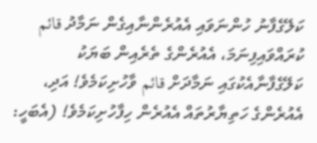ކަލޭގެފާނު ހުންނަވައި އެއުރެންނާއިގެން ނަމާދު قائم ކުރައްވައިފިނަމަ، އެއުރެންގެ ތެރެއިން ބަޔަކު ކަލޭގެފާނާއެކުގައި ނަމާދަށް قائم ވާހުށިކަމެވެ! އަދި، އެއުރެންގެ ހަތިޔާރުތައް އެއުރެން ހިފާހުށިކަމެވެ! (އެބަހީ: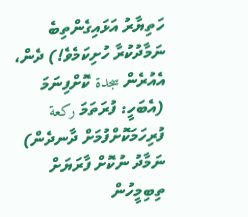ހަތިޔާރު އަޅައިގެންތިބެ ނަމާދުކުރާ ހުށިކަމެވެ!) ދެން، އެއުރެން سجدة ކޮށްފިނަމަ (އެބަހީ: ފުރަތަމަ ركعة ފުރިހަމަކޮށްފުމަށް ދާނދެން) ނަމާދު ނުކޮށް ފާރަޔަށް ތިބިމީހުން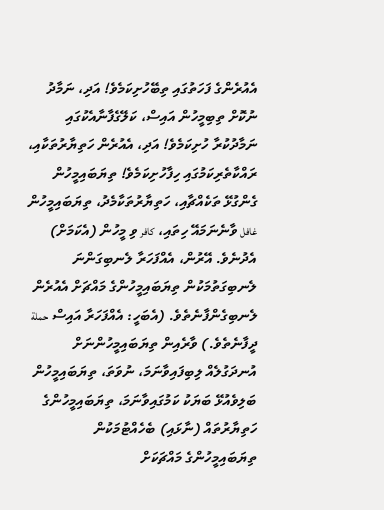އެއުރެންގެ ފަހަތުގައި ތިބޭހުށިކަމެވެ! އަދި، ނަމާދު ނުކޮށް ތިބިމީހުން އައިސް، ކަލޭގެފާނާއެކުގައި ނަމާދުކުރާ ހުށިކަމެވެ! އަދި، އެއުރެން ހަތިޔާރުތަކާއި، ރައްކާތެރިކަމުގައި ހިފާހުށިކަމެވެ! ތިޔަބައިމީހުން ގެންގުޅޭ ތަކެއްޗާއި، ހަތިޔާރުތަކާމެދު، ތިޔަބައިމީހުން غافل ވާނެނަމައޭ ހިތައި، كافر ވި މީހުން (އެކަމަށް) އެދުނެވެ. އޭރުން، އެއްފަހަރާ ލެނބިގަންނަ ލެނބިގަތުމަކުން ތިޔަބައިމީހުންގެ މައްޗަށް އެއުރެން ލެނބިގެންފާނެތެވެ. (އެބަހީ: އެއްފަހަރާ އައިސް حملة ދީފާނެތެވެ.) ވާރެއިން ތިޔަބައިމީހުންނަށް އުނދަގުލެއް ލިބިފައިވާނަމަ، ނުވަތަ، ތިޔަބައިމީހުން ބަލިވެއުޅޭ ބަޔަކު ކަމުގައިވާނަމަ، ތިޔަބައިމީހުންގެ ހަތިޔާރުތައް (ނާޅައި) ބެހެއްޓުމަކުން ތިޔަބައިމީހުންގެ މައްޗަކަށް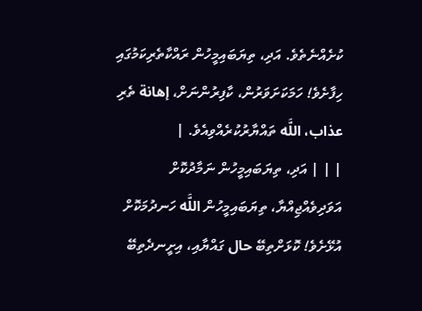ކުށެއްނެތެވެ. އަދި، ތިޔަބައިމީހުން ރައްކާތެރިކަމުގައި ހިފާށެވެ! ހަމަކަށަވަރުން، ކާފިރުންނަށް، إهانة ތެރި عذاب، اللَّه ތައްޔާރުކުރެއްވިއެވެ. |
| | | އަދި، ތިޔަބައިމީހުން ނަމާދުކޮށް އަވަދިވެއްޖިއްޔާ، ތިޔަބައިމީހުން اللَّه ހަނދުމަކޮށް އުޅޭށެވެ! ކޮޅަށްތިބޭ حال ގައްޔާއި، އިށީނދެތިބޭ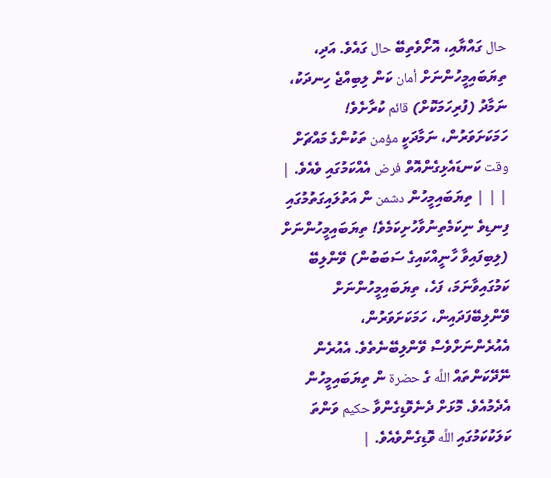حال ގައްޔާއި، އޮށޯވެތިބޭ حال ގައެވެ. އަދި، ތިޔަބައިމީހުންނަށް أمان ކަން ލިބިއްޖެ ހިނދަކު، ނަމާދު (ފުރިހަމަކޮށް) قائم ކުރާށެވެ! ހަމަކަށަވަރުން، ނަމާދަކީ مؤمن ތަކުންގެ މައްޗަށް وقت ކަނޑައެޅިގެންއޮތް فرض އެއްކަމުގައި ވެއެވެ. |
| | | ތިޔަބައިމީހުން دشمن ން އަތުލައިގަތުމުގައި ފިނޑިވެ ނިކަމެތިނުވާހުށިކަމެވެ! ތިޔަބައިމީހުންނަށް (ލިބިފައިވާ ހާނީއްކައިގެ ސަބަބުން) ވޭންލިބޭ ކަމުގައިވާނަމަ، ފަހެ، ތިޔަބައިމީހުންނަށް ވޭންލިބޭފަދައިން، ހަމަކަށަވަރުން، އެއުރެންނަށްވެސް ވޭންލިބޭނެތެވެ. އެއުރެން ނޭދޭކަންތައް اللَّه ގެ حضرة ން ތިޔަބައިމީހުން އެދެމުއެވެ. މޮޅަށް ދެނެވޮޑިގެންވާ حكيم ވަންތަ ކަލަކުކަމުގައި اللَّه ވޮޑިގެންވެއެވެ. |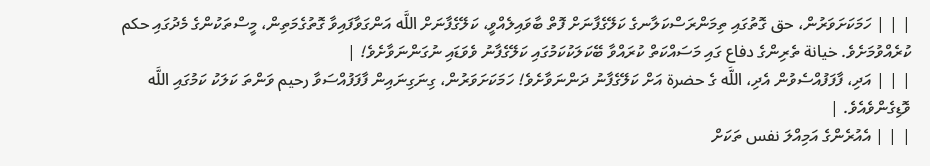| | | ހަމަކަށަވަރުން، حق ގޮތުގައި ތިމަންރަސްކަލާނގެ ކަލޭގެފާނަށް ފޮތް ބާވައިލެއްވީ، ކަލޭގެފާނަށް اللَّه އަންގަވާފައިވާ ގޮތުގެމަތިން، މީސްތަކުންގެ މެދުގައި حكم ކުރެއްވުމަށެވެ. خيانة ތެރިންގެ دفاع ގައި މަސައްކަތް ކުރައްވާ ބޭކަލަކުކަމުގައި ކަލޭގެފާނު ވެވަޑައި ނުގަންނަވާށެވެ! |
| | | އަދި، ފާފަފުއްސެވުން އެދި، اللَّه ގެ حضرة އަށް ކަލޭގެފާނު ދަންނަވާށެވެ! ހަމަކަށަވަރުން، ގިނަގިނައިން ފާފަފުއްސަވާ رحيم ވަންތަ ކަލަކު ކަމުގައި اللَّه ވޮޑިގެންވެއެވެ. |
| | | އެއުރެންގެ އަމިއްލަ نفس ތަކަށް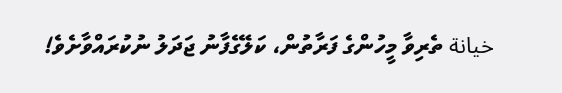خيانة ތެރިވާ މީހުންގެ ފަރާތުން، ކަލޭގެފާނު ޖަދަލު ނުކުރައްވާށެވެ!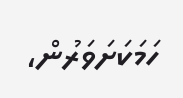ހަމަކަށަވަރުން،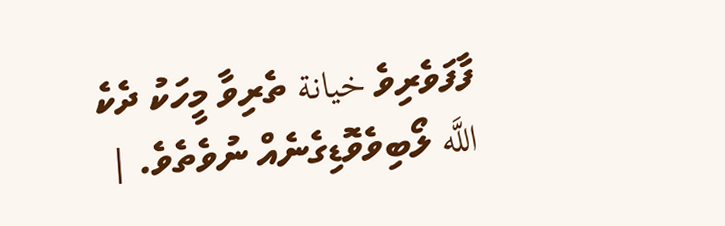ފާފަވެރިވެ خيانة ތެރިވާ މީހަކު ދެކެ اللَّه ލޯބިވެވޮޑިގެނެއް ނުވެތެވެ. |